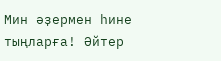Мин әҙермен һине тыңларға! Әйтер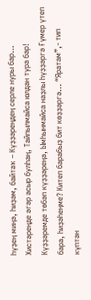һүҙең миңә, һиҙәм, байтаҡ – Күҙҙәреңдең серле нуры бар… Хистәреңде әгәр асыр булһаң, Тайпылмайса юлдан тура бар! Күҙҙәремде төбәп күҙҙәреңә, Ымһынмайса наҙлы һүҙҙәргә Ғүмер үтеп бара, һиҙәһеңме? Китеп барабыҙ бит көҙҙәргә… “Яратам”,- тип күптән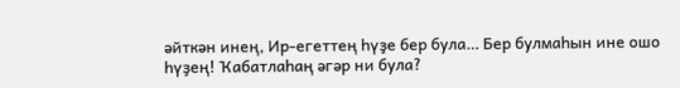әйткән инең, Ир-егеттең һүҙе бер була… Бер булмаһын ине ошо һүҙең! Ҡабатлаһаң әгәр ни була?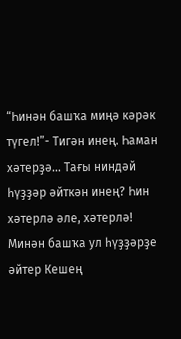“Һинән башҡа миңә кәрәк түгел!”- Тигән инең. Һаман хәтерҙә… Тағы ниндәй һүҙҙәр әйткән инең? Һин хәтерлә әле, хәтерлә! Минән башҡа ул һүҙҙәрҙе әйтер Кешең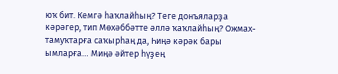юҡ бит. Кемгә һаҡлайһың? Теге донъяларҙа кәрәгер, тип Мөхәббәтте әллә ҡаҡлайһың? Ожмах-тамуҡтарға саҡырһаң да, Һиңә кәрәк бары ымларға… Миңә әйтер һүҙең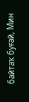байтаҡ буғай, Мин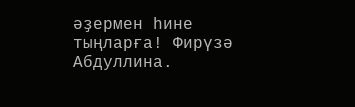әҙермен һине тыңларға! Фирүзә Абдуллина.